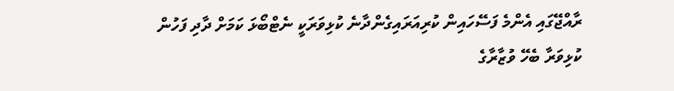ރާއްޖޭގައި އެންމެ ފަސޭހައިން ކުރިއަރައިގެންދާނެ ކުޅިވަރަކީ ނެޓްބޯޅަ ކަމަށް ދާދި ފަހުން ކުޅިވަރާ ބެހޭ ވުޒާރާގެ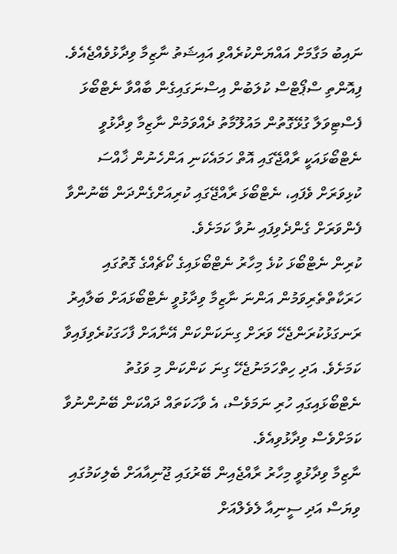ނައިބު މަގާމަށް އައްޔަންކުރެއްވި އައިޝަތު ނާޒިމާ ވިދާޅުވެއްޖެއެވެ.
ފިއޮންތި ސްޕޯޓްސް ކުލަބުން އިސްނަގައިގެން ބާއްވާ ނެޓްބޯޅަ ފެސްޓިވަލާ ގުޅޭގޮތުން މައުލޫމާތު ދެއްވަމުން ނާޒިމާ ވިދާޅުވީ ނެޓްބޯޅައަކީ ރާއްޖޭގައި އޮތް ހަމައެކަނި އަންހެނުން ޚާއްސަ ކުޅިވަރަށް ވެފައި، ނެޓްބޯޅަ ރާއްޖޭގައި ކުރިއަށްގެންދަން ބޭނުންވާ ފެންވަރަށް ގެންދެވިފައި ނުވާ ކަމަށެވެ.
ކުރިން ނެޓްބޯޅަ ކުޅެ މިހާރު ނެޓްބޯޅައިގެ ކޯޗެއްގެ ގޮތުގައި ހަރަކާތްތެރިވަމުން އަންނަ ނާޒިމާ ވިދާޅުވީ ނެޓްބޯޅައަށް ބަލާއިރު ރަނގަޅުކުރަންޖެހޭ ވަރަށް ގިނަކަންކަން އޭނާއަށް ފާހަގަކުރެވިފައިވާ ކަމަށެވެ. އަދި ހިތްހަމަނުޖެހޭ ގިނަ ކަންކަން މި ވަގުތު ނެޓްބޯޅައިގައި ހުރި ނަމަވެސް، އެ ވާހަކަތައް ދައްކަން ބޭނުންނުވާ ކަމަށްވެސް ވިދާޅުވިއެވެ.
ނާޒިމާ ވިދާޅުވީ މިހާރު ރާއްޖެއިން ބޭރުގައި ޖޫނިއާއަށް ބެލިކަމުގައި ވިޔަސް އަދި ސީނިއާ ލެވެލްއަށް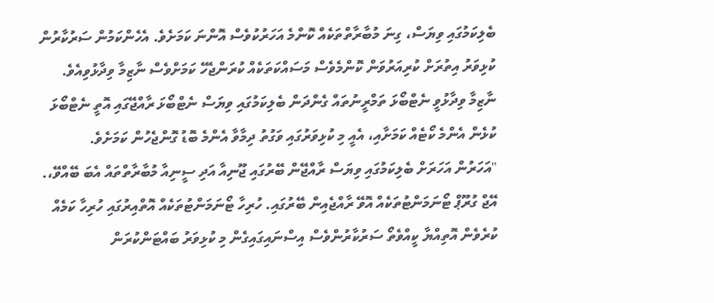ބެލިކަމުގައި ވިޔަސް، ގިނަ މުބާރާތްތަކެއް ކޮންމެ އަހަރުކުވެސް އޮންނަ ކަމަށެވެ. އެހެންކަމުން ސަރުކާރުން ކުޅިވަރު އިތުރަށް ކުރިއަރުވަން ކޮންމެވެސް މަސައްކަތަކެއް ކުރަންޖެހޭ ކަމަށްވެސް ނާޒިމާ ވިދާޅުވިއެވެ.
ނާޒިމާ ވިދާޅުވީ ނެޓްބޯޅަ ތަމްރީނުތައް ގެންދަން ބެލިކަމުގައި ވިޔަސް ނެޓްބޯޅަ ރާއްޖޭގައި އޮތީ ނެޓްބޯޅަ ކުޅެން އެންމެ ކޯޓެއް ކަމަށާއި، އެއީ މި ކުޅިވަރުގައި ވަގުތު ދިމާވާ އެންމެ ބޮޑު ގޮންޖެހުން ކަމަށެވެ.
"އަހަރުން އަހަރަށް ބެލިކަމުގައި ވިޔަސް ރާއްޖޭން ބޭރުގައި ޖޫނިއާ އަދި ސީނިއާ މުބާރާތްތައް އެބަ ބޭއްވޭ،. އޭޖް ގުރޫޕް ޓޯނަމަންޓުތަކެއް އޮވޭ ރާއްޖެއިން ބޭރުގައި. ހުރިހާ ޓޯނަމަންޓުތަކެއް އޮތްއިރުގައި ހުރިހާ ކަމެއް ކުރެވެން އޮތިއްޔާ ކީއްވެތޯ ސަރުކާރުންވެސް އިސްނައިގައިގެން މި ކުޅިވަރު ބައްޓަންކުރަން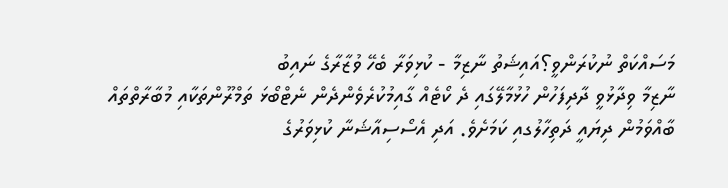މަސައްކަތް ނުކުރަންވީ؟އައިޝަތު ނާޒިމާ - ކުޅިވަރާ ބެހޭ ވުޒާރާގެ ނައިބު
ނާޒިމާ ވިދާޅުވީ ދާދިފަހުން ހުޅުމާލޭގައި ދެ ކޯޓެއް ގާއިމުކުރެވެންދެން ނެޓްބޯޅަ ތަމްރޫންތަކާއި މުބާރާތްތައް ބާއްވަމުން ދިޔައީ ދަތިހާލުގއި ކަމަށެވެ. އަދި އެސޯސިއާޝަނާ ކުޅިވަރުގެ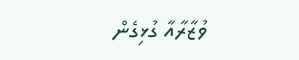ވުޒާރާއާ ގުޅިގެން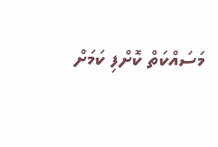މަސައްކަތް ކޮށްފި ކަމަށް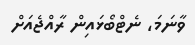ވާނަމަ، ނެޓްބޯޅައިން ރާއްޖެއަށް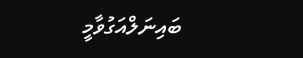ބައިނަލްއަގުވާމީ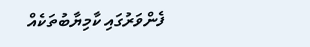ފެންވަރުގައި ކާމިޔާބުތަކެއް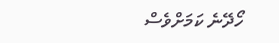ހޯދޭނެ ކަމަށްވެސް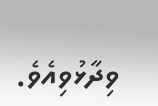ވިދާޅުވިއެވެ.